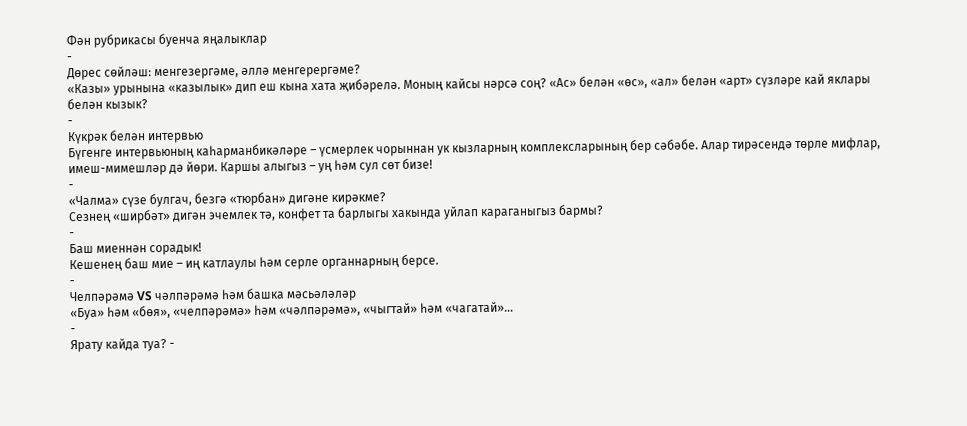Фән рубрикасы буенча яңалыклар
-
Дөрес сөйләш: менгезергәме, әллә менгерергәме?
«Казы» урынына «казылык» дип еш кына хата җибәрелә. Моның кайсы нәрсә соң? «Ас» белән «өс», «ал» белән «арт» сүзләре кай яклары белән кызык?
-
Күкрәк белән интервью
Бүгенге интервьюның каһарманбикәләре – үсмерлек чорыннан ук кызларның комплексларының бер сәбәбе. Алар тирәсендә төрле мифлар, имеш-мимешләр дә йөри. Каршы алыгыз – уң һәм сул сөт бизе!
-
«Чалма» сүзе булгач, безгә «тюрбан» дигәне кирәкме?
Сезнең «ширбәт» дигән эчемлек тә, конфет та барлыгы хакында уйлап караганыгыз бармы?
-
Баш миеннән сорадык!
Кешенең баш мие – иң катлаулы һәм серле органнарның берсе.
-
Челпәрәмә VS чәлпәрәмә һәм башка мәсьәләләр
«Буа» һәм «бөя», «челпәрәмә» һәм «чәлпәрәмә», «чыгтай» һәм «чагатай»…
-
Ярату кайда туа? -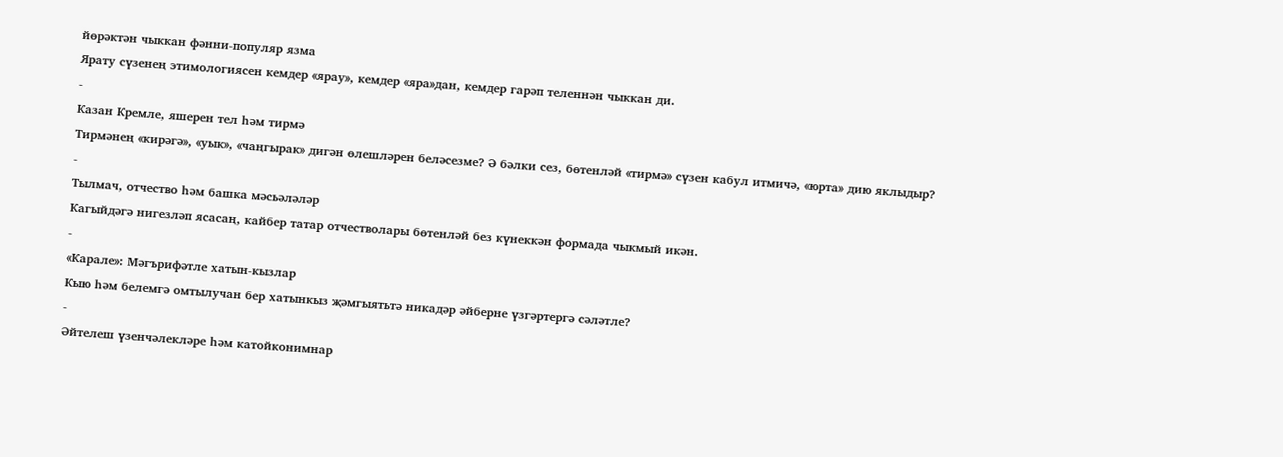йөрәктән чыккан фәнни-популяр язма
Ярату сүзенең этимологиясен кемдер «ярау», кемдер «яра»дан, кемдер гарәп теленнән чыккан ди.
-
Казан Кремле, яшерен тел һәм тирмә
Тирмәнең «кирәгә», «уык», «чаңгырак» дигән өлешләрен беләсезме? Ә бәлки сез, бөтенләй «тирмә» сүзен кабул итмичә, «юрта» дию яклыдыр?
-
Тылмач, отчество һәм башка мәсьәләләр
Кагыйдәгә нигезләп ясасаң, кайбер татар отчестволары бөтенләй без күнеккән формада чыкмый икән.
-
«Карале»: Мәгърифәтле хатын-кызлар
Кыю һәм белемгә омтылучан бер хатынкыз җәмгыятьтә никадәр әйберне үзгәртергә сәләтле?
-
Әйтелеш үзенчәлекләре һәм катойконимнар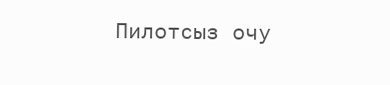Пилотсыз очу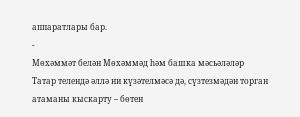аппаратлары бар.
-
Мөхәммәт белән Мөхәммәд һәм башка мәсьәләләр
Татар телендә әллә ни күзәтелмәсә дә, сүзтезмәдән торган атаманы кыскарту – бөтен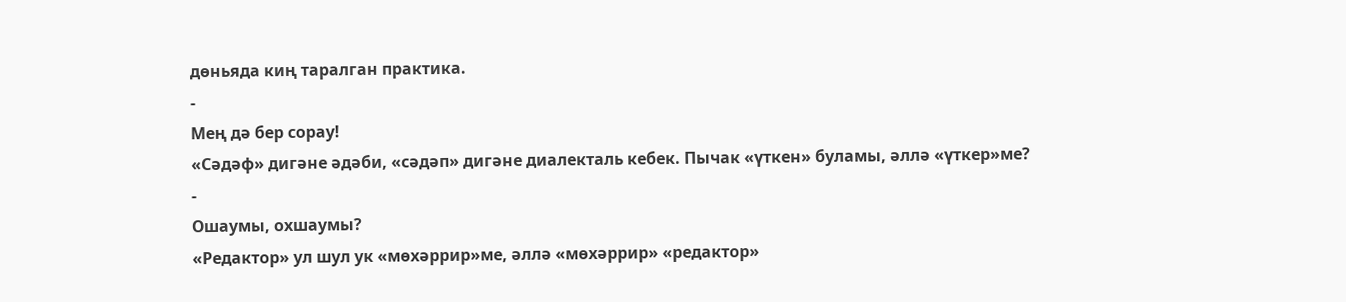дөньяда киң таралган практика.
-
Мең дә бер сорау!
«Сәдәф» дигәне әдәби, «сәдәп» дигәне диалекталь кебек. Пычак «үткен» буламы, әллә «үткер»ме?
-
Ошаумы, охшаумы?
«Редактор» ул шул ук «мөхәррир»ме, әллә «мөхәррир» «редактор»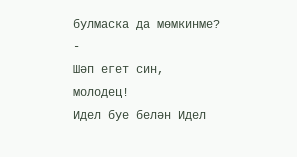булмаска да мөмкинме?
-
Шәп егет син, молодец!
Идел буе белән Идел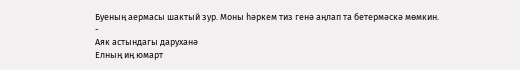Буеның аермасы шактый зур. Моны һәркем тиз генә аңлап та бетермәскә мөмкин.
-
Аяк астындагы даруханә
Елның иң юмарт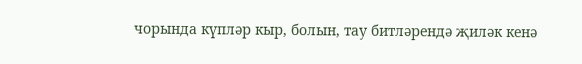чорында күпләр кыр, болын, тау битләрендә җиләк кенә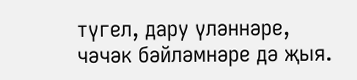түгел, дару үләннәре, чәчәк бәйләмнәре дә җыя.